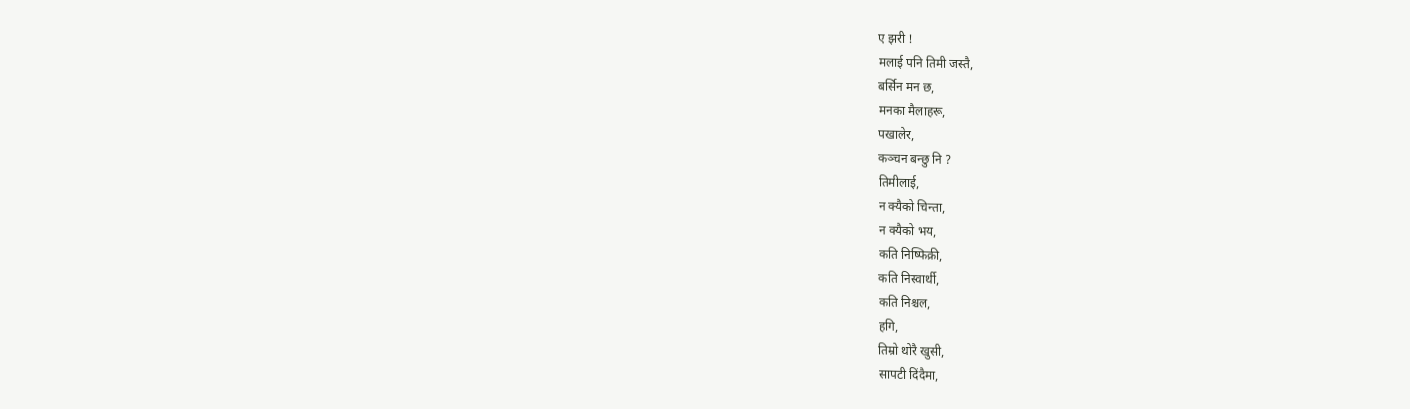ए झरी !
मलाई पनि तिमी जस्तै,
बर्सिन मन छ,
मनका मैलाहरू,
पखालेर,
कञ्चन बन्छु नि ?
तिमीलाई,
न क्यैको चिन्ता,
न क्यैको भय,
कति निष्फिक्री,
कति निस्वार्थी,
कति निश्चल,
हगि,
तिम्रो थोरै खुसी,
सापटी दिंदैमा,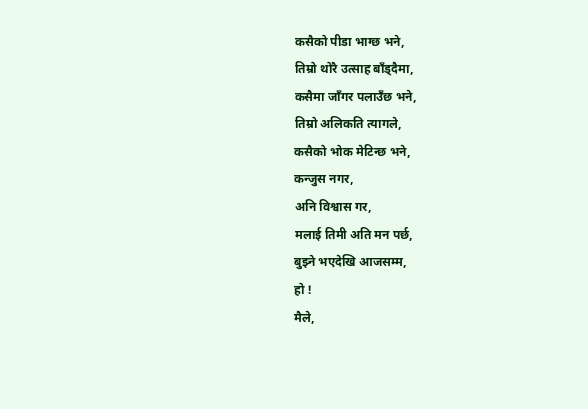कसैको पीडा भाग्छ भने,
तिम्रो थोरै उत्साह बाँड्दैमा,
कसैमा जाँगर पलाउँछ भने,
तिम्रो अलिकति त्यागले,
कसैको भोक मेटिन्छ भने,
कन्जुस नगर,
अनि विश्वास गर,
मलाई तिमी अति मन पर्छ,
बुझ्ने भएदेखि आजसम्म,
हो !
मैले,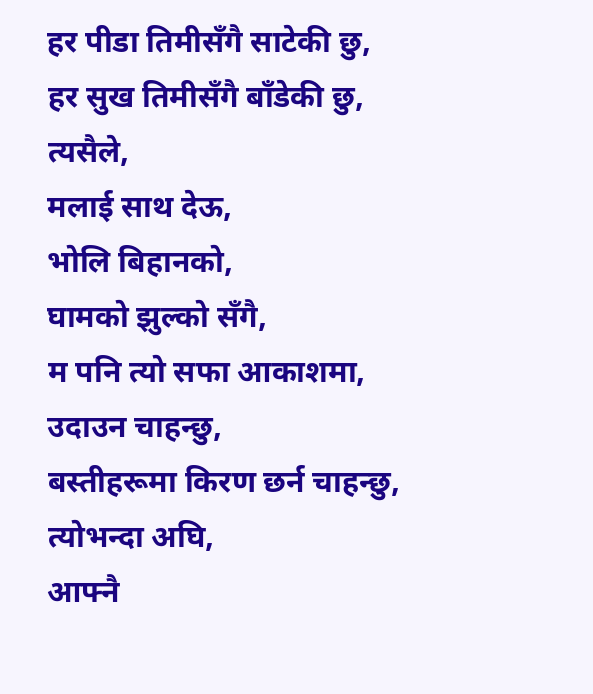हर पीडा तिमीसँगै साटेकी छु,
हर सुख तिमीसँगै बाँडेकी छु,
त्यसैले,
मलाई साथ देऊ,
भोलि बिहानको,
घामको झुल्को सँगै,
म पनि त्यो सफा आकाशमा,
उदाउन चाहन्छु,
बस्तीहरूमा किरण छर्न चाहन्छु,
त्योभन्दा अघि,
आफ्नै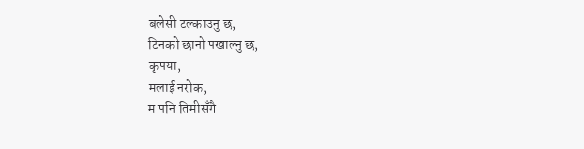बलेसी टल्काउनु छ,
टिनको छानो पखाल्नु छ,
कृपया,
मलाई नरोक,
म पनि तिमीसँगै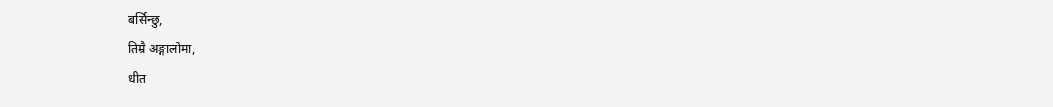बर्सिन्छु,
तिम्रै अङ्गालोमा,
धीत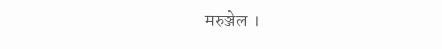मरुञ्जेल ।